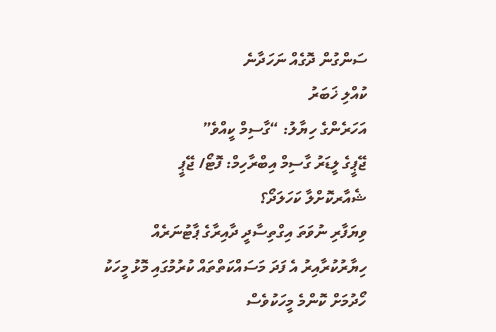ސަންގުން ދޮގެއް ނަހަދާނެ
ކުއްލި ޚަބަރު
އަހަރެންގެ ހިޔާލު: “ގާސިމް ކީއްވެ”
ޖޭޕީގެ ލީޑަރު ގާސިމް އިބްރާހިމް: ފޮޓޯ/ ޖޭޕީ
ޝެއާރކޮށްލާ ކަހަލަދޯ؟
ވިޔަފާރި ނުވަތަ އިގްތިސާދީ ދާއިރާގެ ޕާޓުނަރެއް ހިޔާރުކުރާއިރު އެ ފަދަ މަސައްކަތްތައް ކުރުމުގައި މޮޅު މީހަކު ހޯދުމަށް ކޮންމެ މީހަކުވެސް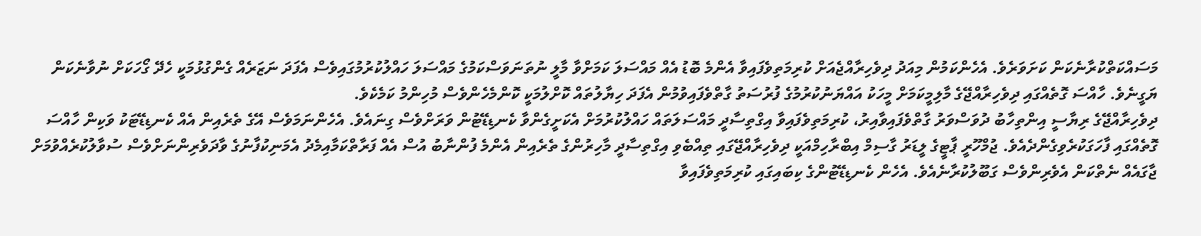މަސައްކަތްކުރާނެކަން ކަށަވަރެވެ. އެހެންކަމުން މިއަދު ދިވެހިރާއްޖެއަށް ކުރިމަތިވެފައިވާ އެންމެ ބޮޑު އެއް މައްސަލަ ކަމަށްވާ މާލީ ނުތަނަވަސްކަމުގެ މައްސަލަ ހައްލުކުރުމުގައިވެސް އެފަދަ ނަޒަރެއް ގެންގުޅުމަކީ ހެދޭ ގޯހަކަށް ނުވާނެކަން ޔަގީނެވެ. ހާއްސަ ގޮތެއްގައި ދިވެހިރާއްޖޭގެ މާލިމީކަމަށް މީހަކު އައްޔަނުކުރުމުގެ ފުރުސަތު ގާތްވެފައިވުމުން އެފަދަ ހިޔާލުތައް ކޮށްލުމަކީ ކޮންމެހެންވެސް މުހިންމު ކަމެކެވެ.
ދިވެހިރާއްޖޭގެ ރިޔާސީ އިންތިހާބު ދުވަސްވަރު ގާތްވެފައިވާއިރު، ކުރިމަތިވެފައިވާ އިގްތިސާދީ މައްސަލަތައް ހައްލުކުރުމަށް އެކަށީގެންވާ ކެނޑިޑޭޓުން ވަރަށްވެސް ގިނައެވެ. އެހެންނަމަވެސް އޭގެ ތެރެއިން އެއް ކެނޑިޑޭޓަކު ވަކިން ހާއްސަ ގޮތެއްގައި ފާހަގަކުރެވިގެންދެއެވެ. ޖުމްހޫރީ ޕާޓީގެ ލީޑަރު ގާސިމް އިބްރާހިމްއަކީ ދިވެހިރާއްޖޭގައި ތިއްބެވި އިގްތިސާދީ މާހިރުންގެ ތެރެއިން އެންމެ ފުންނާބު އުސް އެއް ފަރާތްކަމާއިމެދު އެމަނިކުފާނުގެ ވާދަވެރިންނަށްވެސް ސުވާލުކުރެއްވުމަށް ޖާގައެއް ނެތްކަން އެވެރިންވެސް ގަބޫލުކުރާނެއެވެ. އެހެން ކެނޑިޑޭޓުންގެ ކިބައިގައި ކުރިމަތިވެފައިވާ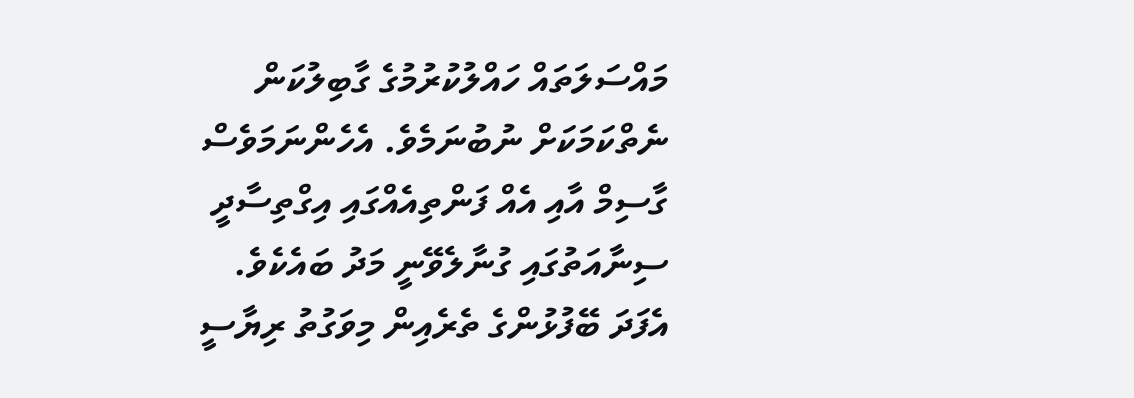މައްސަލަތައް ހައްލުކުރުމުގެ ގާބިލުކަން ނެތްކަމަކަށް ނުބުނަމެވެ. އެހެންނަމަވެސް ގާސިމް އާއި އެއް ފަންތިއެއްގައި އިގްތިސާދީ ސިނާއަތުގައި ގުނާލެވޭނީ މަދު ބައެކެވެ. އެފަދަ ބޭފުޅުންގެ ތެރެއިން މިވަގުތު ރިޔާސީ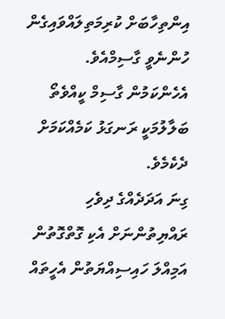އިންތިހާބަށް ކުރިމަތިލައްވައިގެން ހުންނެވީ ގާސިމްއެވެ. އެހެންކަމުން ގާސިމް ކީއްވެތޯ ބަލާލުމަކީ ރަނގަޅު ކަމެއްކަމަށް ދެކެމެވެ.
ގިނަ އަދަދެއްގެ ދިވެހި ރައްޔިތުންނަށް އެކި ގޮތްގޮތުން އަމިއްލަ ހައިސިއްޔަތުން އެހީތައް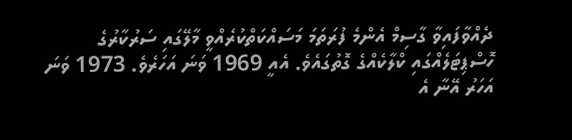ދެއްވާފައިވާ ގާސިމް އެންމެ ފުރަތަމަ މަސައްކަތްކުރެއްވީ މާލޭގައި ސަރުކާރުގެ ހޮސްޕިޓަލެއްގައި ކްލާކެއްގެ ގޮތުގައެވެ. އެއީ 1969 ވަނަ އަހަރެވެ. 1973 ވަނަ އަހަރު އޭނާ އެ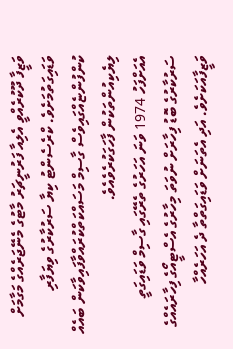ވަޒީފާ ދޫކުރެއްވީ އެލިއާ ފަރުނީޗަރު މާޓުގެ މެނޭޖަރެއްގެ މަގާމަށް ވަޑައިގަތުމަށެވެ. ކްރެސެންޓު ކިޔާ ސަރުކާރުގެ ވިޔަފާރި ކުންފުންޏެއްގައިވެސް ގާސިމް މަސައްކަތްކުރައްވާފައިވާކަން ބައެއް ލިޔެކިއުންތަކުން ފާހަގަކުރެވެއެވެ.
އެއަށްފަހު 1974 ވަނަ އަހަރުގެ ތެރޭގައި ގާސިމް ވަޑައިގަތީ ސަރުކާރުގެ ބޮޑު ފިހާރަށް ނުވަތަ މިހާރުގެ އެސްޓީއޯގެ ފިހާރައެއްގެ ވަޒީފާއަކަށެވެ. އަދި އެތަނަށް ވަޑައިގަތްތާ ދެ އަހަރެއްހާ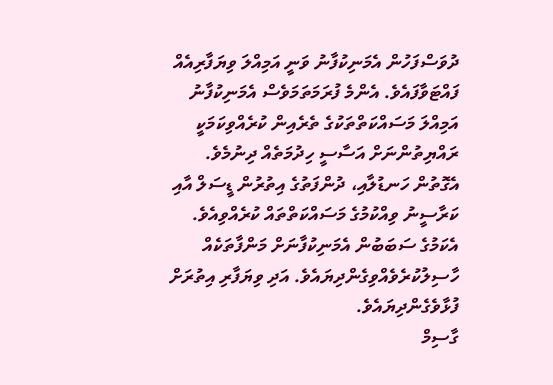ދުވަސްފަހުން އެމަނިކުފާނު ވަނީ އަމިއްލަ ވިޔަފާރިއެއް ފައްޓަވާފައެވެ. އެންމެ ފުރަމަތަމަވެސް އެމަނިކުފާނު އަމިއްލަ މަސައްކަތްތަކުގެ ތެރެއިން ކުރެއްވިކަމަކީ ރައްޔިތުންނަށް އަސާސީ ހިދުމަތެއް ދިނުމެވެ. އެގޮތުން ހަނޑުލާއި، ދުންފަތުގެ އިތުރުން ޑީސަލް އާއި ކަރާސީނު ވިއްކުމުގެ މަސައްކަތްތައް ކުރެއްވިއެވެ. އެކަމުގެ ސަބަބުން އެމަނިކުފާނަށް މަންފާތަކެއް ހާސިލުކުރެވެއްވިގެންދިޔައެވެ. އަދި ވިޔަފާރި އިތުރަށް ފުޅާވެގެންދިޔައެވެ.
ގާސިމް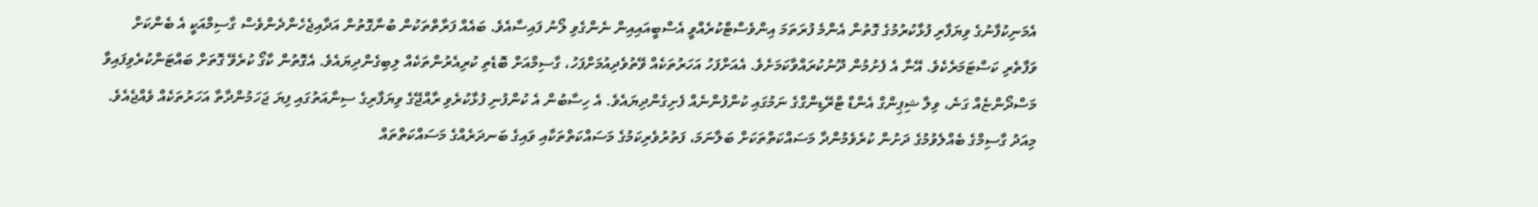އެމަނިކުފާނުގެ ވިޔަފާރި ފުޅާކުރުމުގެ ގޮތުން އެންމެ ފުރަތަމަ އިންވެސްޓްކުރެއްވީ އެސްބީއައިއިން ނެންގެވި ލޯނު ފައިސާއެވެ. ބައެއް ފަރާތްތަކުން ބުނާގޮތުން އަދާއިޖެހެންދެންވެސް ގާސިމްއަކީ އެ ބެންކަށް ވަފާތެރި ކަސްޓަމަރެކެވެ. އޭނާ އެ ފެށުމުން ދޫނުކުރައްވާކަމަށެވެ. އެއަށްފަހު އަހަރުތަކެއް ވޭތުވެދިއުމަށްފަހު، ގާސިމްއަށް ބޮޑެތި ކުރިއެރުންތަކެއް ލިބިގެންދިޔައެވެ. އެގޮތުން ކާގޯ ކުރެވޭ ގޮތަށް ބައްޓަންކުރެވިފައިވާ މަސްދޯންޏެއް ގަނެ، ވިލާ ޝިޕިންގް އެންޑް ޓްރޭޑިންގްގެ ނަމުގައި ކުންފުންނެއް ފެށިގެންދިޔައެވެ. އެ ހިސާބުން އެ ކުންފުނި ފުޅާކުރެވި ރާއްޖޭގެ ވިޔަފާރިގެ ސިނާއަތުގައި ފިޔަ ޖަހަމުންދާތާ އަހަރުތަކެއް ވެއްޖެއެވެ.
މިއަދު ގާސިމްގެ ބެއްލެވުމުގެ ދަށުން ކުރެވެމުންދާ މަސައްކަތްތަކަށް ބަލާނަމަ، ފަތުރުވެރިކަމުގެ މަސައްކަތްތަކާއި ވައިގެ ބަނދަރެއްގެ މަސައްކަތްތައް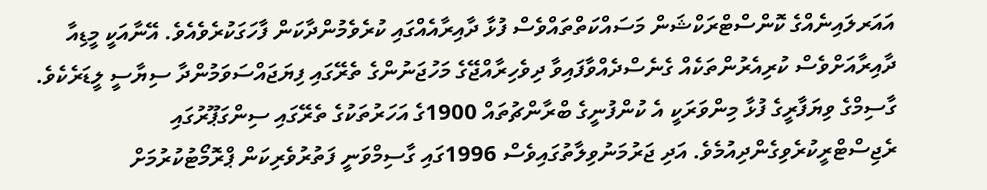އައަރލައިނެއްގެ ކޮންސްޓްރަކްޝަން މަސައްކަތްތައްވެސް ފުޅާ ދާއިރާއެއްގައި ކުރެވެމުންދާކަން ފާހަގަކުރެވެއެވެ. އޭނާއަކީ މީޑިއާ ދާއިރާއަށްވެސް ކުރިއެރުންތަކެއް ގެނެސްދެއްވާފައިވާ ދިވެހިރާއްޖޭގެ މަހުޖަނުންގެ ތެރޭގައި ފިޔަޖައްސަވަމުންދާ ސިޔާސީ ލީޑަރެކެވެ.
ގާސިމްގެ ވިޔަފާރީގެ ފުޅާ މިންވަރަކީ އެ ކުންފުނީގެ ބްރާންޗުތައް 1900ގެ އަހަރުތަކުގެ ތެރޭގައި ސިންގަޕޫރުގައި ރެޖިސްޓްރީކުރެވިގެންދިއުމެވެ. އަދި ޖަރުމަނުވިލާތުގައިވެސް 1996ގައި ގާސިމްވަނީ ފަތުރުވެރިކަން ޕްރޮމޯޓުކުރުމަށް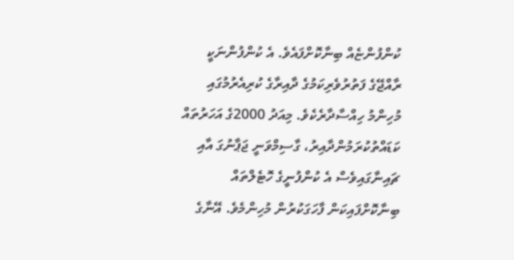ކުންފުންޏެއް ބިނާކޮށްފައެވެ. އެ ކުންފުންނަކީ ރާއްޖޭގެ ފަތުރުވެރިކަމުގެ ދާއިރާގެ ކުރިއެރުމުގައި މުހިންމު ހިއްސާދާރެކެވެ. މިއަދު 2000ގެ އަހަރުތައް ކަޑައްތުކުރަމުންދާއިރު، ގާސިމްވަނީ ޖަޕާނުގަ އާއި ޗައިނާގައިވެސް އެ ކުންފުނީގެ ހޮޓެލްތައް ބިނާކޮށްފައިކަން ފާހަގަކުރުން މުހިންމެވެ. އޭނާގެ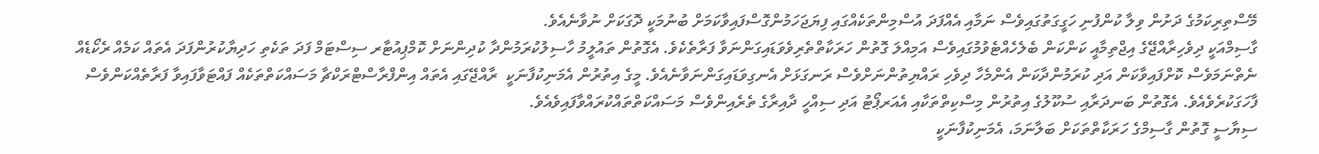މޭސްތިރިކަމުގެ ދަށުން ވިލާ ކުންފުނި ހަގީގަތުގައިވެސް ނަމާއި އެއްފަދަ އުސްމިންތަކެއްގައި ފިޔަޖަހަމުންގޮސްފައިވާކަމަށް ބުނުމަކީ ދޮގަކަށް ނުވާނެއެވެ.
ގާސިމްއަކީ ދިވެހިރާއްޖޭގެ އިޖްތިމާއީ ކަންކަން ބެލެހެއްޓެވުމުގައިވެސް އަމިއްލަ ގޮތުން ހަރަކާތްތެރިވެވަޑައިގަންނަވާ ފަރާތެކެވެ. އެގޮތުން ތައުލީމު ހާސިލުކުރަމުންދާ ކުދިންނަށް ކޮމްޕިއުޓާރ ސިސްޓަމް ފަދަ ތަކެތި ހަދިޔާކުރުންފަދަ އެތައް ކަމެއް ރެކޯޑެއް ނެތްނަމަވެސް ކޮށްފައިވާކަން އަދި ކުރަމުންދާކަން އެންމެހާ ދިވެހި ރައްޔިތުންނަށްވެސް ރަނގަޅަށް އެނގިވަޑައިގަންނަވާނެއެވެ. މީގެ އިތުރުން އެމަނިކުފާނަކީ  ރާއްޖޭގައި އެތައް އިންފްރާސްޓްރަކްޗާ މަސައްކަތްތަކެއް ފައްޓަވާފައިވާ ފަރާތެއްކަންވެސް ފާހަގަކުރެވެއެވެ. އެގޮތުން ބަނދަރާއި ސުކޫލުގެ އިތުރުން މިސްކިތްތަކާއި އެއަރޕޯޓު އަދި ސިއްހީ ދާއިރާގެ ތެރެއިންވެސް މަސައްކަތްތައްކުރައްވާފައިވެއެވެ.
ސިޔާސީ ގޮތުން ގާސިމްގެ ހަރަކާތްތަކަށް ބަލާނަމަ، އެމަނިކުފާނަކީ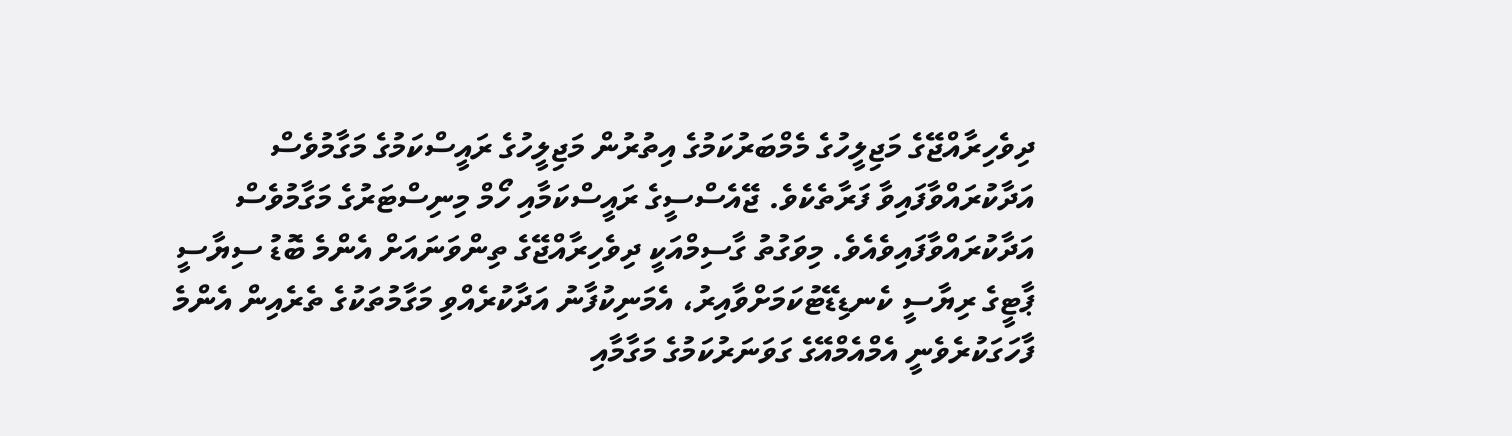ދިވެހިރާއްޖޭގެ މަޖިލީހުގެ މެމްބަރުކަމުގެ އިތުރުން މަޖިލީހުގެ ރައީސްކަމުގެ މަގާމުވެސް އަދާކުރައްވާފައިވާ ފަރާތެކެވެ. ޖޭއެސްސީގެ ރައީސްކަމާއި ހޯމް މިނިސްޓަރުގެ މަގާމުވެސް އަދާކުރައްވާފައިވެއެވެ. މިވަގުތު ގާސިމްއަކީ ދިވެހިރާއްޖޭގެ ތިންވަނައަށް އެންމެ ބޮޑު ސިޔާސީ ޕާޓީގެ ރިޔާސީ ކެނޑިޑޭޓުކަމަށްވާއިރު، އެމަނިކުފާނު އަދާކުރެއްވި މަގާމުތަކުގެ ތެރެއިން އެންމެ ފާހަގަކުރެވެނީ އެމްއެމްއޭގެ ގަވަނަރުކަމުގެ މަގާމާއި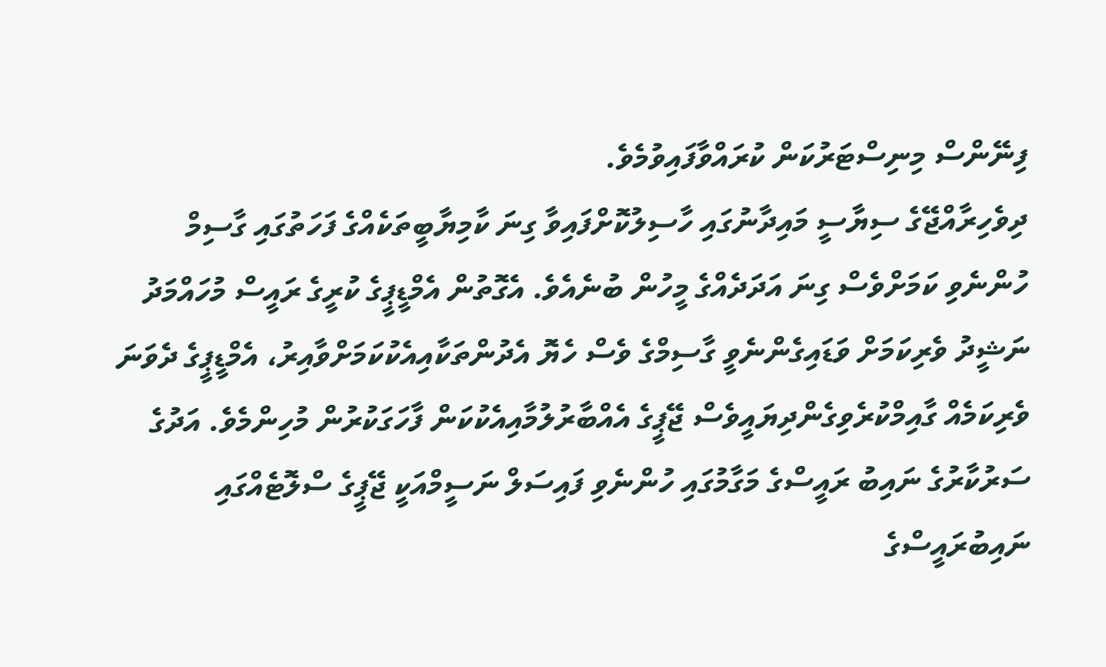ފިނޭންސް މިނިސްޓަރުކަން ކުރައްވާފައިވުމެވެ.
ދިވެހިރާއްޖޭގެ ސިޔާސީ މައިދާނުގައި ހާސިލުކޮށްފައިވާ ގިނަ ކާމިޔާބީތަކެއްގެ ފަހަތުގައި ގާސިމް ހުންނެވި ކަމަށްވެސް ގިނަ އަދަދެއްގެ މީހުން ބުނެއެވެ. އެގޮތުން އެމްޑީޕީގެ ކުރީގެ ރައީސް މުހައްމަދު ނަޝީދު ވެރިކަމަށް ވަޑައިގެންނެވީ ގާސިމްގެ ވެސް ހެޔޮ އެދުންތަކާއިއެކުކަމަށްވާއިރު، އެމްޑީޕީގެ ދެވަނަ ވެރިކަމެއް ގާއިމްކުރެވިގެންދިޔައީވެސް ޖޭޕީގެ އެއްބާރުލުމާއިއެކުކަން ފާހަގަކުރުން މުހިންމެވެ. އަދުގެ ސަރުކާރުގެ ނައިބު ރައީސްގެ މަގާމުގައި ހުންނެވި ފައިސަލް ނަސީމްއަކީ ޖޭޕީގެ ސްލޮޓެއްގައި ނައިބުރައީސްގެ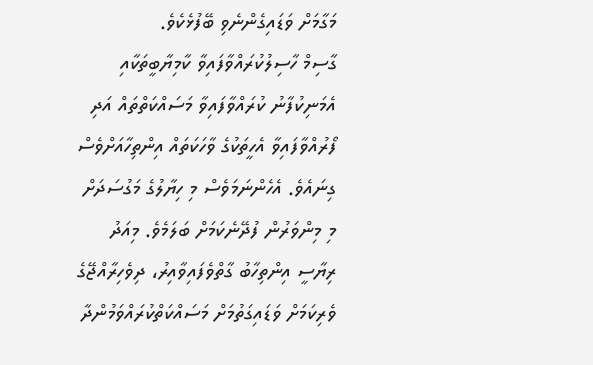މަގާމަށް ވަޑައިގެންނެވި ބޭފުޅެކެވެ.
ގާސިމް ހާސިލުކުރައްވާފައިވާ ކާމިޔާބީތަކާއި އެމަނިކުފާނު ކުރައްވާފައިވާ މަސައްކަތްތައް އަދި ފޯރުއްވާފައިވާ އެހީތަކުގެ ވާހަކަތައް އިންތިހާއަށްވެސް ގިނައެވެ. އެހެންނަމަވެސް މި ހިޔާލުގެ މަގުސަދަށް މި މިންވަރުން ފުދޭނެކަމަށް ބަލަމެވެ. މިއަދު ރިޔާސީ އިންތިހާބު ގާތްވެފައިވާއިރު، ދިވެހިރާއްޖޭގެ ވެރިކަމަށް ވަޑައިގަތުމަށް މަސައްކަތްކުރައްވަމުންދާ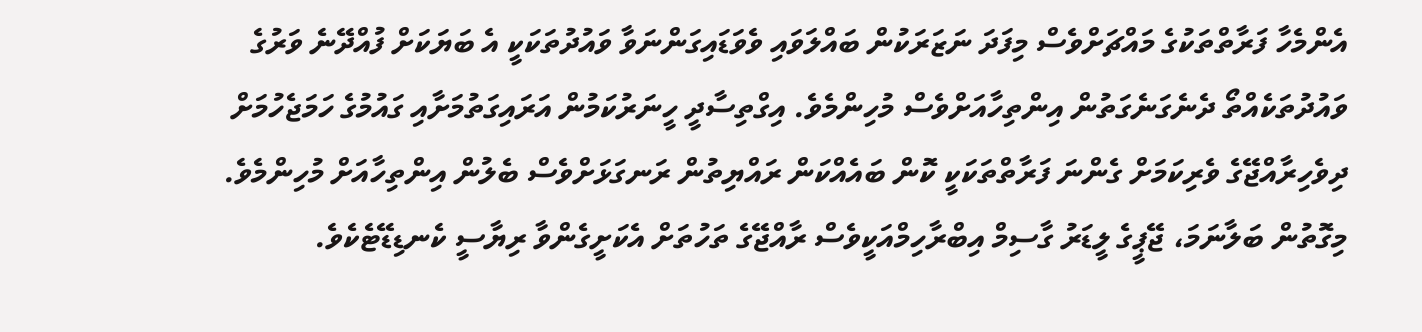އެންމެހާ ފަރާތްތަކުގެ މައްޗަށްވެސް މިފަދަ ނަޒަރަކުން ބައްލަވައި ވެވަޑައިގަންނަވާ ވައުދުތަކަކީ އެ ބަޔަކަށް ފުއްދޭނެ ވަރުގެ ވައުދުތަކެއްތޯ ދެނެގަނެގަތުން އިންތިހާއަށްވެސް މުހިންމެވެ. އިގްތިސާދީ ހީނަރުކަމުން އަރައިގަތުމަށާއި ގައުމުގެ ހަމަޖެހުމަށް ދިވެހިރާއްޖޭގެ ވެރިކަމަށް ގެންނަ ފަރާތްތަކަކީ ކޮން ބައެއްކަން ރައްޔިތުން ރަނގަޅަށްވެސް ބެލުން އިންތިހާއަށް މުހިންމެވެ. މިގޮތުން ބަލާނަމަ، ޖޭޕީގެ ލީޑަރު ގާސިމް އިބްރާހިމްއަކީވެސް ރާއްޖޭގެ ތަހުތަށް އެކަށީގެންވާ ރިޔާސީ ކެނޑިޑޭޓެކެވެ.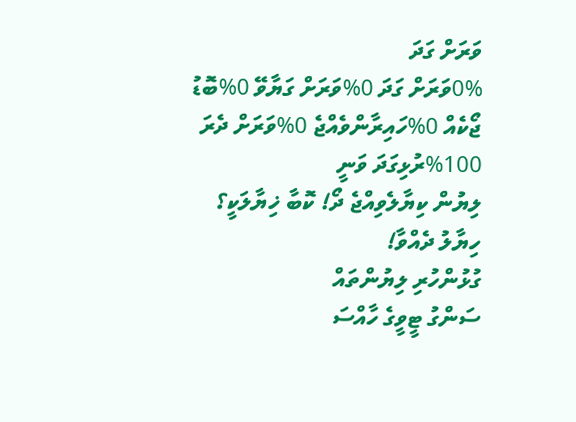ވަރަށް ގަދަ
0%ވަރަށް ގަދަ 0%ވަރަށް ގަޔާވޭ 0%ބޮޑު ޖޯކެއް 0%ހައިރާންވެއްޖެ 0%ވަރަށް ދެރަ 100%ރުޅިގަދަ ވަނީ
ލިޔުން ކިޔާލެވިއްޖެ ދޯ! ކޮބާ ޚިޔާލަކީ؟
ހިޔާލު ދެއްވާ!
ގުޅުންހުރި ލިޔުންތައް
ސަންގު ޓީވީގެ ހާއްސަ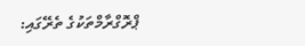ޕްރޮގްރާމްތަކުގެ ތެރޭގައި: